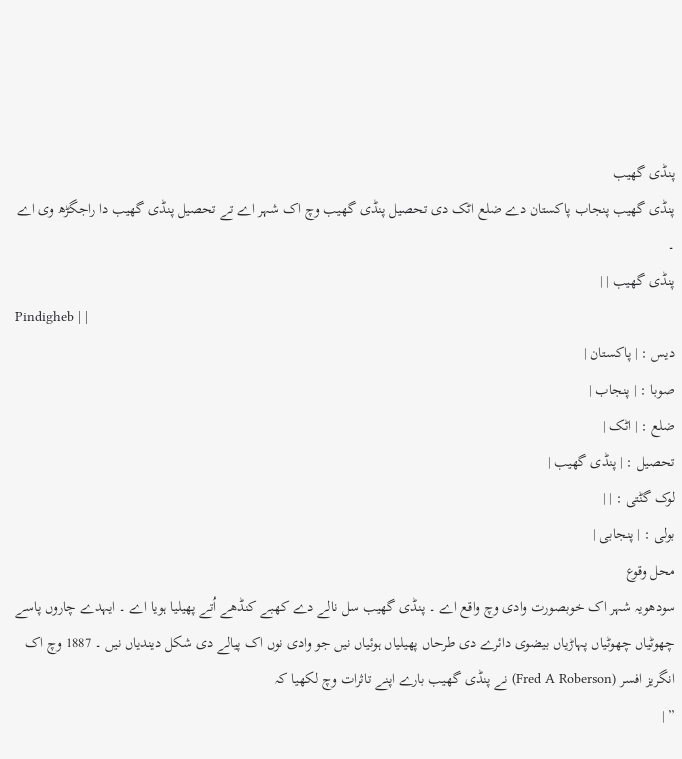پنڈی گھیب
پنڈی گھیب پنجاب پاکستان دے ضلع اٹک دی تحصیل پنڈی گھیب وچ اک شہر اے تے تحصیل پنڈی گھیب دا راجگڑھ وی اے ۔
پنڈی گھیب | |
Pindigheb | |
دیس : | پاکستان |
صوبا : | پنجاب |
ضلع : | اٹک |
تحصیل : | پنڈی گھیب |
لوک گݨتی : | |
بولی : | پنجابی |
محل وقوع
سودھویہ شہر اک خوبصورت وادی وچ واقع اے ۔ پنڈی گھیب سل نالے دے کھبے کنڈھے اُتے پھیلیا ہويا اے ۔ ایہدے چاروں پاسے چھوٹیاں چھوٹیاں پہاڑیاں بیضوی دائرے دی طرحاں پھیلیاں ہوئیاں نيں جو وادی نوں اک پیالے دی شکل دیندیاں نيں ۔ 1887 وچ اک انگریز افسر (Fred A Roberson) نے پنڈی گھیب بارے اپنے تاثرات وچ لکھیا کہ
” |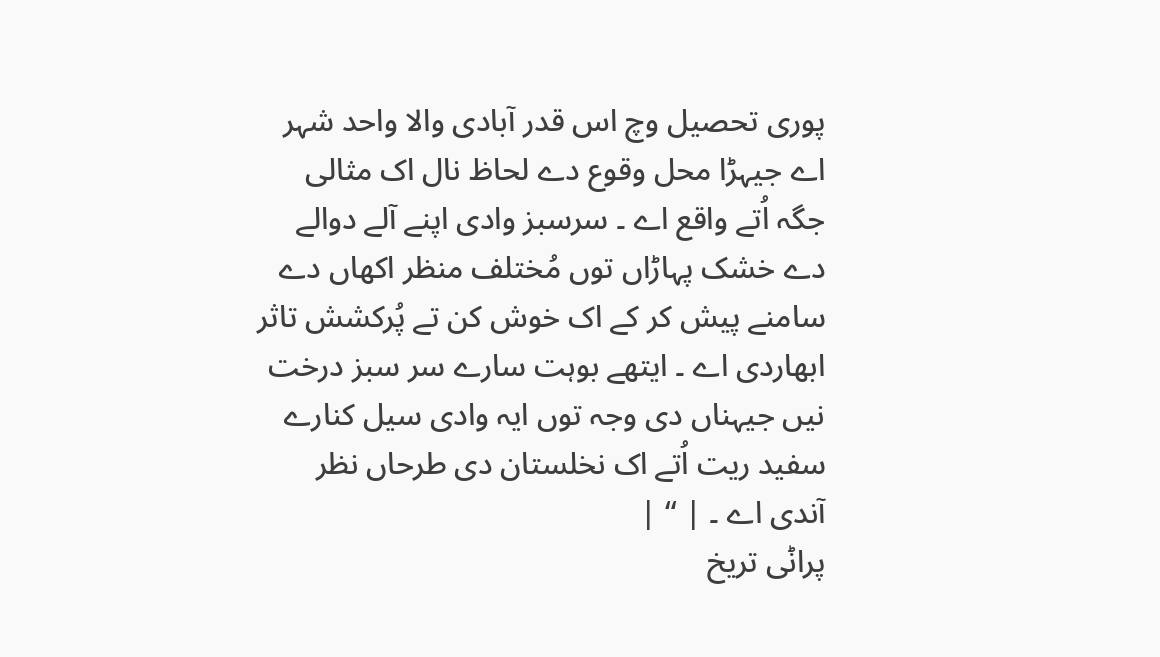پوری تحصیل وچ اس قدر آبادی والا واحد شہر اے جیہڑا محل وقوع دے لحاظ نال اک مثالی جگہ اُتے واقع اے ۔ سرسبز وادی اپنے آلے دوالے دے خشک پہاڑاں توں مُختلف منظر اکھاں دے سامنے پیش کر کے اک خوش کن تے پُرکشش تاثر ابھاردی اے ۔ ایتھے بوہت سارے سر سبز درخت نيں جیہناں دی وجہ توں ایہ وادی سیل کنارے سفید ریت اُتے اک نخلستان دی طرحاں نظر آندی اے ۔ | “ |
پراݨی تریخ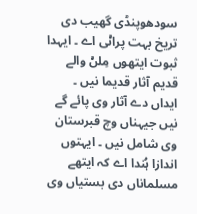سودھوپنڈی گھیب دی تریخ بہت پراݨی اے ۔ ایہدا ثبوت ایتھوں مِلݨ والے قدیم آثار قدیما نيں ۔ ایداں دے آثار وی پائے گے نيں جیہناں وچ قبرستان وی شامل نيں ۔ ایہتوں اندازا ہُندا اے کہ ایتھے مسلماناں دی بستیاں وی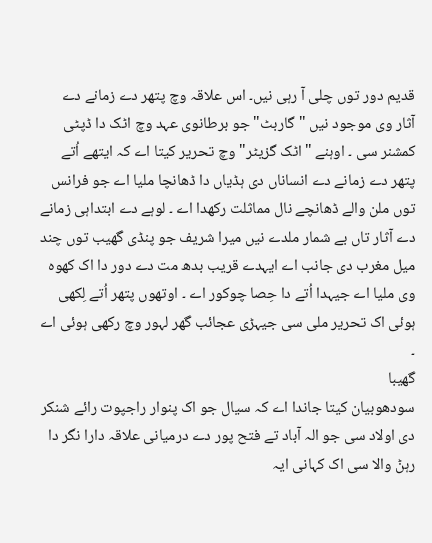قدیم دور توں چلی آ رہی نيں۔ اس علاقہ وچ پتھر دے زمانے دے آثار وی موجود نيں "گاربٹ" جو برطانوی عہد وچ اٹک دا ڈپٹی کمشنر سی ۔ اوہنے "اٹک گزیٹر" وچ تحریر کیتا اے کہ ایتھے اُتے پتھر دے زمانے دے انساناں دی ہڈیاں دا ڈھانچا ملیا اے جو فرانس توں ملن والے ڈھانچے نال مماثلت رکھدا اے ۔ لوہے دے ابتداہی زمانے دے آثار تاں بے شمار ملدے نيں میرا شریف جو پنڈی گھیب توں چند میل مغرب دی جانب اے ایہدے قریب بدھ مت دے دور دا اک کھوہ وی ملیا اے جیہدا اُتے دا حِصا چوکور اے ۔ اوتھوں پتھر اُتے لِکھی ہوئی اک تحریر ملی سی جیہڑی عجائب گھر لہور وچ رکھی ہوئی اے ۔
گھیبا
سودھوبیان کیتا جاندا اے کہ سیال جو اک پنوار راجپوت رائے شنکر دی اولاد سی جو الہ آباد تے فتح پور دے درمیانی علاقہ دارا نگر دا رہݨ والا سی اک کہانی ایہ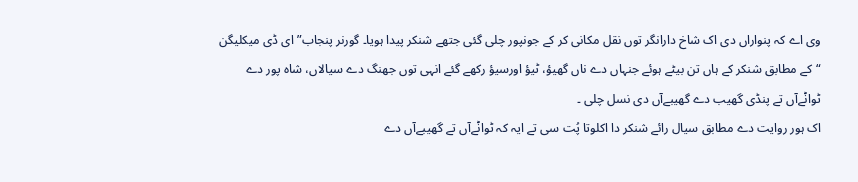وی اے کہ پنواراں دی اک شاخ دارانگر توں نقل مکانی کر کے جونپور چلی گئی جتھے شنکر پیدا ہويا۔ گورنر پنجاب” ای ڈی میکلیگن “کے مطابق شنکر کے ہاں تن بیٹے ہوئے جنہاں دے ناں گھیؤ، ٹیؤ اورسیؤ رکھے گئے انہی توں جھنگ دے سیالاں، شاہ پور دے ٹواݨےآں تے پنڈی گھیب دے گھیبےآں دی نسل چلی ۔
اک ہور روایت دے مطابق سیال رائے شنکر دا اکلوتا پُت سی تے ایہ کہ ٹواݨےآں تے گھیبےآں دے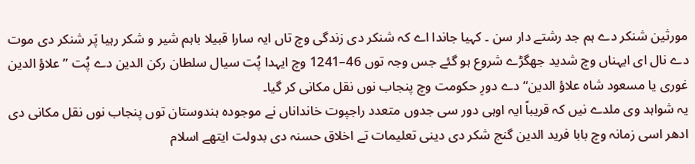مورثین شنکر دے ہم جد رشتے دار سن ۔ کہیا جاندا اے کہ شنکر دی زندگی وچ تاں ایہ سارا قبیلا باہم شیر و شکر رہیا پَر شنکر دی موت دے نال ای ایہناں وچ شدید جھگڑے شروع ہو گئے جس وجہ توں 46–1241 وچ ایہدا پُت سیال سلطان رکن الدین دے پُت ” علاؤ الدین غوری یا مسعود شاہ علاؤ الدین“ دے دورِ حکومت وچ پنجاب نوں نقل مکانی کر گیا۔
یہ شواہد وی ملدے نيں کہ قریباً ایہ اوہی دور سی جدوں متعدد راجپوت خانداناں نے موجودہ ہندوستان توں پنجاب نوں نقل مکانی دی ادھر اسی زمانہ وچ بابا فرید الدین گنج شکر دی دینی تعلیمات تے اخلاق حسنہ دی بدولت ایتھے اسلام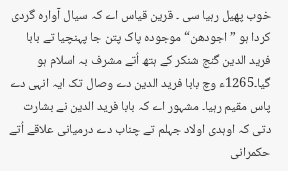خوب پھیل رہیا سی ۔ قرین قیاس اے کہ سیال آوارہ گردی کردا ہو ” اجودھن“ موجودہ پاک پتن جا پہنچیا تے بابا فرید الدین گنج شنکر کے ہتھ اُتے مشرف بہ اسلام ہو گیا۔1265ء وچ بابا فرید الدین دے وصال تک ایہ انہی دے پاس مقیم رہیا۔ مشہور اے کہ بابا فرید الدین نے بشارت دتی کہ اوہدی اولاد جہلم تے چناب دے درمیانی علاقے اُتے حکمرانی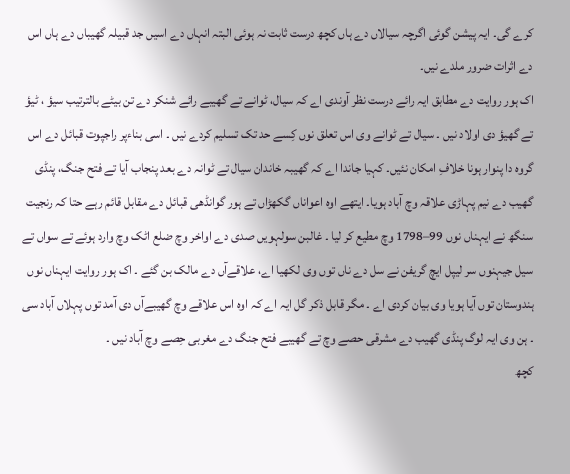کرے گی۔ ایہ پیشن گوئی اگرچہ سیالاں دے ہاں کچھ درست ثابت نہ ہوئی البتہ انہاں دے اسيں جد قبیلہ گھیباں دے ہاں اس دے اثرات ضرور ملدے نيں۔
اک ہور روایت دے مطابق ایہ رائے درست نظر آوندی اے کہ سیال، ٹوانے تے گھیبے رائے شنکر دے تن بیٹے بالترتیب سیؤ ، ٹیؤ تے گھیؤ دی اولاد نيں ۔ سیال تے ٹوانے وی اس تعلق نوں کِسے حد تک تسلیم کردے نيں ۔ اسی بناءپر راجپوت قبائل دے اس گروہ دا پنوار ہونا خلافِ امکان نئيں۔ کہیا جاندا اے کہ گھیبہ خاندان سیال تے ٹوانہ دے بعد پنجاب آیا تے فتح جنگ، پنڈی گھیب دے نیم پہاڑی علاقہ وچ آباد ہويا۔ ایتھے اوہ اعواناں گکھڑاں تے ہور گوانڈھی قبائل دے مقابل قائم رہے حتا کہ رنجیت سنگھ نے ایہناں نوں 99–1798 وچ مطیع کر ليا ۔ غالبن سولہويں صدی دے اواخر وچ ضلع اٹک وچ وارد ہوئے تے سواں تے سیل جیہنوں سر لیپل ایچ گریفن نے سل دے ناں توں وی لکھیا اے، علاقےآں دے مالک بن گئے ۔ اک ہور روایت ایہناں نوں ہندوستان توں آیا ہويا وی بیان کردی اے ۔ مگر قابل ذکر گل ایہ اے کہ اوہ اس علاقے وچ گھیبےآں دی آمد توں پہلاں آباد سی ۔ ہن وی ایہ لوگ پنڈی گھیب دے مشرقی حصے وچ تے گھیبے فتح جنگ دے مغربی حِصے وچ آباد نيں ۔
کچھ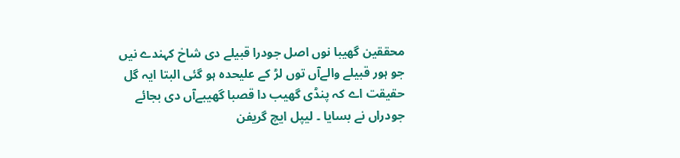محققین گھیبا نوں اصل جودرا قبیلے دی شاخ کہندے نيں جو ہور قبیلے والےآں توں لڑ کے علیحدہ ہو گئی البتا ایہ گل حقیقت اے کہ پنڈی گھیب دا قصبا گھیبےآں دی بجائے جودراں نے بسایا ۔ لیپل ایچ گریفن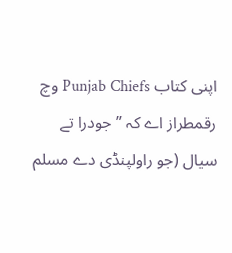اپنی کتاب Punjab Chiefs وچ رقمطراز اے کہ ” جودرا تے سیال (جو راولپنڈی دے مسلم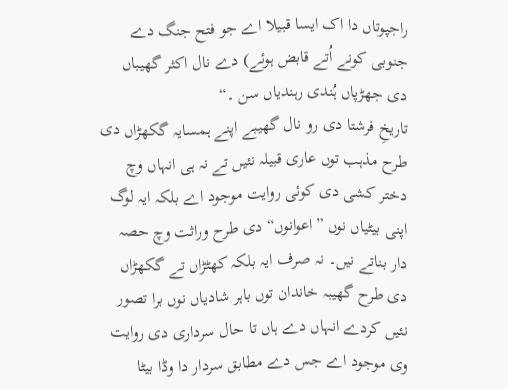راجپوتاں دا اک ایسا قبیلا اے جو فتح جنگ دے جنوبی کونے اُتے قابض ہوئے) دے نال اکثر گھیباں دی جھڑپاں ہُندی رہندیاں سن ۔“
تاریخِ فرشتا دی رو نال گھیبے اپنے ہمسایہ گکھڑاں دی طرح مذہب توں عاری قبیلہ نئيں تے نہ ہی انہاں وچ دختر کشی دی کوئی روایت موجود اے بلکہ ایہ لوگ اپنی بیٹیاں نوں ”اعوانوں“ دی طرح وراثت وچ حصہ دار بناتے نيں۔ نہ صرف ایہ بلکہ کھٹڑاں تے گکھڑاں دی طرح گھیبہ خاندان توں باہر شادیاں نوں برا تصور نئيں کردے انہاں دے ہاں تا حال سرداری دی روایت وی موجود اے جس دے مطابق سردار دا وڈا بیٹا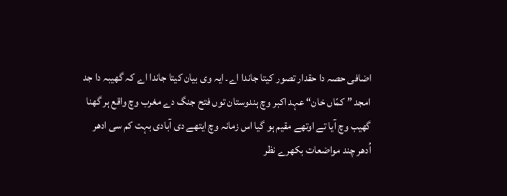اضافی حصہ دا حقدار تصور کیتا جاندا اے۔ ایہ وی بیان کیتا جاندا اے کہ گھیبہ دا جد امجد ” کمّاں خان“ عہد اکبر وچ ہندوستان توں فتح جنگ دے مغرب وچ واقع ہر گھنا گھیب وچ آیا تے اوتھے مقیم ہو گیا اس زمانہ وچ ایتھے دی آبادی بہت کم سی ادھر اُدھر چند مواضعات بکھرے نظر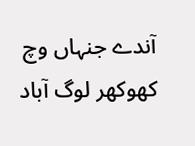آندے جنہاں وچ کھوکھر لوگ آباد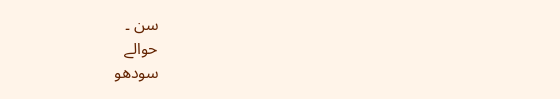سن ۔
حوالے
سودھو